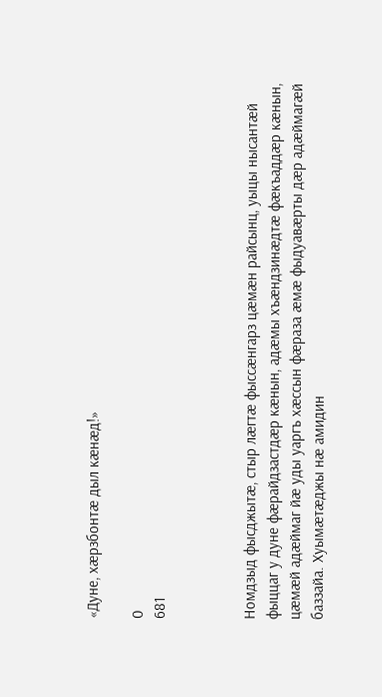«Дуне, хæрзбонтæ дыл кæнæд!»

0
681



Номдзыд фысджытæ, стыр лæгтæ фыссæнгарз цæмæн райсынц, уыцы нысантæй фыццаг у дуне фæрайдзастдæр кæнын, адæмы хъæндзинæдтæ фæкъаддæр кæнын, цæмæй адæймаг йæ уды уаргъ хæссын фæраза æмæ фыдуавæрты дæр адæймагæй баззайа. Хуымæтæджы нæ амидин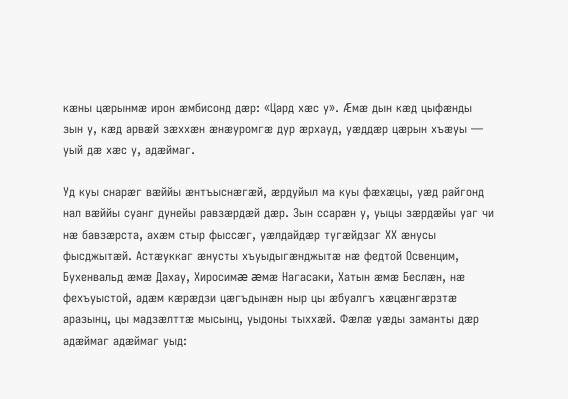кæны цæрынмæ ирон æмбисонд дæр: «Цард хæс у». Æмæ дын кæд цыфæнды зын у, кæд арвæй зæххæн æнæуромгæ дур æрхауд, уæддæр цæрын хъæуы — уый дæ хæс у, адæймаг.

Уд куы снарæг вæййы æнтъыснæгæй, æрдуйыл ма куы фæхæцы, уæд райгонд нал вæййы суанг дунейы равзæрдæй дæр. Зын ссарæн у, уыцы зæрдæйы уаг чи нæ бавзæрста, ахæм стыр фыссæг, уæлдайдæр тугæйдзаг ХХ æнусы фысджытæй. Астæуккаг æнусты хъуыдыгæнджытæ нæ федтой Освенцим, Бухенвальд æмæ Дахау, Хиросимæ æмæ Нагасаки, Хатын æмæ Беслæн, нæ фехъуыстой, адæм кæрæдзи цæгъдынæн ныр цы æбуалгъ хæцæнгæрзтæ аразынц, цы мадзæлттæ мысынц, уыдоны тыххæй. Фæлæ уæды заманты дæр адæймаг адæймаг уыд: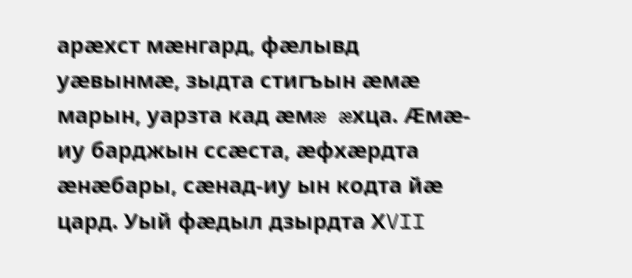арæхст мæнгард, фæлывд уæвынмæ, зыдта стигъын æмæ марын, уарзта кад æмæ æхца. Æмæ-иу барджын ссæста, æфхæрдта æнæбары, сæнад-иу ын кодта йæ цард. Уый фæдыл дзырдта ХVII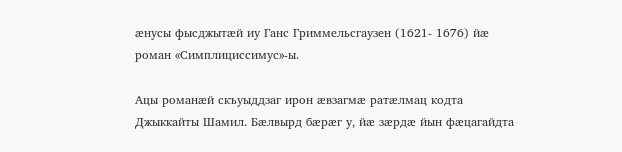æнусы фысджытæй иу Ганс Гриммельсгаузен (1621- 1676) йæ роман «Симплициссимус»-ы.

Ацы романæй скъуыддзаг ирон æвзагмæ ратæлмац кодта Джыккайты Шамил. Бæлвырд бæрæг у, йæ зæрдæ йын фæцагайдта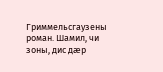Гриммельсгаузены роман. Шамил, чи зоны, дис дæр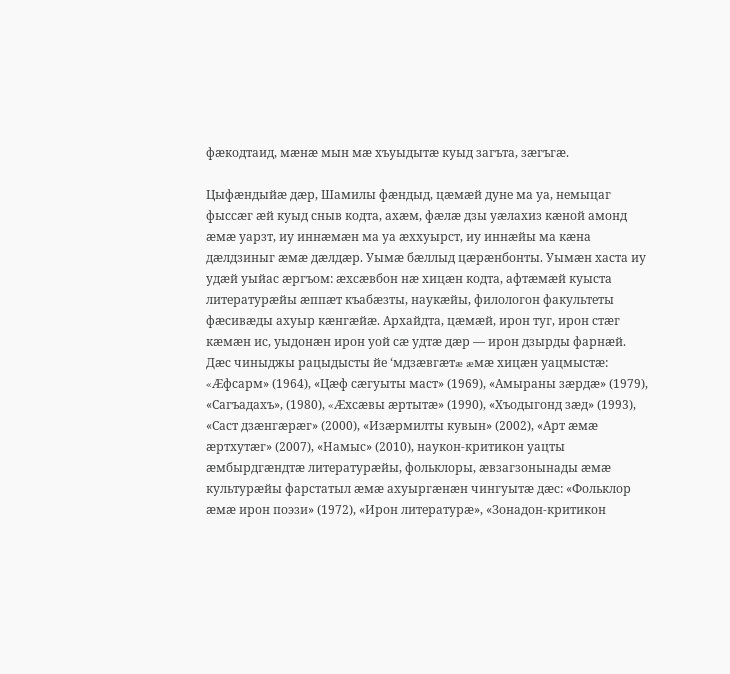фæкодтаид, мæнæ мын мæ хъуыдытæ куыд загъта, зæгъгæ.

Цыфæндыйæ дæр, Шамилы фæндыд, цæмæй дуне ма уа, немыцаг фыссæг æй куыд сныв кодта, ахæм, фæлæ дзы уæлахиз кæной амонд æмæ уарзт, иу иннæмæн ма уа æххуырст, иу иннæйы ма кæна дæлдзиныг æмæ дæлдæр. Уымæ бæллыд цæрæнбонты. Уымæн хаста иу удæй уыйас æргъом: æхсæвбон нæ хицæн кодта, афтæмæй куыста литературæйы æппæт къабæзты, наукæйы, филологон факультеты фæсивæды ахуыр кæнгæйæ. Архайдта, цæмæй, ирон туг, ирон стæг кæмæн ис, уыдонæн ирон уой сæ удтæ дæр — ирон дзырды фарнæй. Дæс чиныджы рацыдысты йе ‘мдзæвгæтæ æмæ хицæн уацмыстæ: «Æфсарм» (1964), «Цæф сæгуыты маст» (1969), «Амыраны зæрдæ» (1979), «Сагъадахъ», (1980), «Æхсæвы æртытæ» (1990), «Хъодыгонд зæд» (1993), «Саст дзæнгæрæг» (2000), «Изæрмилты кувын» (2002), «Арт æмæ æртхутæг» (2007), «Намыс» (2010), наукон-критикон уацты æмбырдгæндтæ литературæйы, фольклоры, æвзагзонынады æмæ культурæйы фарстатыл æмæ ахуыргæнæн чингуытæ дæс: «Фольклор æмæ ирон поэзи» (1972), «Ирон литературæ», «Зонадон-критикон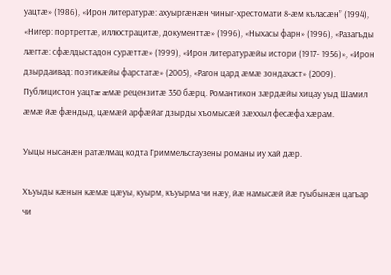уацтæ» (1986), «Ирон литературæ: ахуыргæнæн чиныг-хрестомати 8-æм къласæн” (1994), «Нигер: портреттæ, иллюстрацитæ, документтæ» (1996), «Ныхасы фарн» (1996), «Разагъды лæгтæ: сфæлдыстадон сурæттæ» (1999), «Ирон литературæйы истори (1917- 1956)», «Ирон дзырдаивад: поэтикæйы фарстатæ» (2005), «Рагон цард æмæ зондахаст» (2009). Публицистон уацтæ æмæ рецензитæ 350 бæрц. Романтикон зæрдæйы хицау уыд Шамил æмæ йæ фæндыд, цæмæй арфæйаг дзырды хъомысæй зæххыл фесæфа хæрам.

Уыцы нысанæн ратæлмац кодта Гриммельсгаузены романы иу хай дæр.

Хъуыды кæнын кæмæ цæуы, куырм, къуырма чи нæу, йæ намысæй йæ гуыбынæн цагъар чи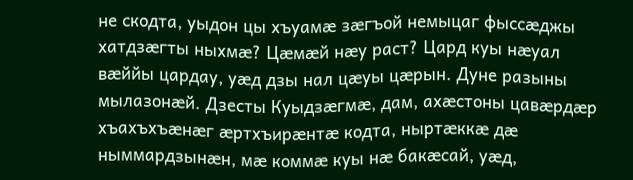не скодта, уыдон цы хъуамæ зæгъой немыцаг фыссæджы хатдзæгты ныхмæ? Цæмæй нæу раст? Цард куы нæуал вæййы цардау, уæд дзы нал цæуы цæрын. Дуне разыны мылазонæй. Дзесты Куыдзæгмæ, дам, ахæстоны цавæрдæр хъахъхъæнæг æртхъирæнтæ кодта, ныртæккæ дæ ныммардзынæн, мæ коммæ куы нæ бакæсай, уæд,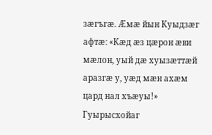зæгъгæ. Æмæ йын Куыдзæг афтæ: «Кæд æз цæрон æви мæлон, уый дæ хуызæттæй аразгæ у, уæд мæн ахæм цард нал хъæуы!» Гуырысхойаг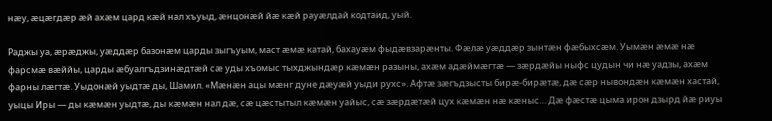нæу, æцæгдæр æй ахæм цард кæй нал хъуыд, æнцонæй йæ кæй рауæлдай кодтаид, уый.

Раджы уа, æрæджы, уæддæр базонæм царды зыгъуым, маст æмæ катай, бахауæм фыдæвзарæнты. Фæлæ уæддæр зынтæн фæбыхсæм. Уымæн æмæ нæ фарсмæ вæййы, царды æбуалгъдзинæдтæй сæ уды хъомыс тыхджындæр кæмæн разыны, ахæм адæймæгтæ — зæрдæйы ныфс цудын чи нæ уадзы, ахæм фарны лæгтæ. Уыдонæй уыдтæ ды, Шамил. «Мæнæн ацы мæнг дуне дæуæй уыди рухс». Афтæ зæгъдзысты бирæ-бирæтæ, дæ сæр нывондæн кæмæн хастай, уыцы Иры — ды кæмæн уыдтæ, ды кæмæн нал дæ, сæ цæстытыл кæмæн уайыс, сæ зæрдæтæй цух кæмæн нæ кæныс… Дæ фæстæ цыма ирон дзырд йæ риуы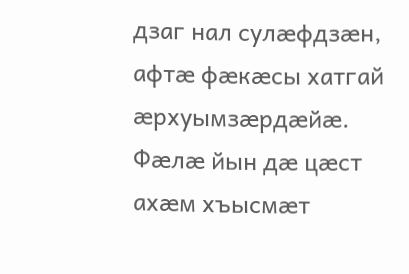дзаг нал сулæфдзæн, афтæ фæкæсы хатгай æрхуымзæрдæйæ. Фæлæ йын дæ цæст ахæм хъысмæт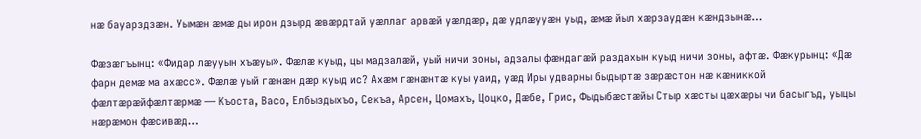нæ бауарздзæн. Уымæн æмæ ды ирон дзырд æвæрдтай уæллаг арвæй уæлдæр, дæ удлæууæн уыд, æмæ йыл хæрзаудæн кæндзынæ…

Фæзæгъынц: «Фидар лæууын хъæуы». Фæлæ куыд, цы мадзалæй, уый ничи зоны, адзалы фæндагæй раздахын куыд ничи зоны, афтæ. Фæкурынц: «Дæ фарн демæ ма ахæсс». Фæлæ уый гæнæн дæр куыд ис? Ахæм гæнæнтæ куы уаид, уæд Иры удварны быдыртæ зæрæстон нæ кæниккой фæлтæрæйфæлтæрмæ — Къоста, Васо, Елбыздыхъо, Секъа, Арсен, Цомахъ, Цоцко, Дæбе, Грис, Фыдыбæстæйы Стыр хæсты цæхæры чи басыгъд, уыцы нæрæмон фæсивæд…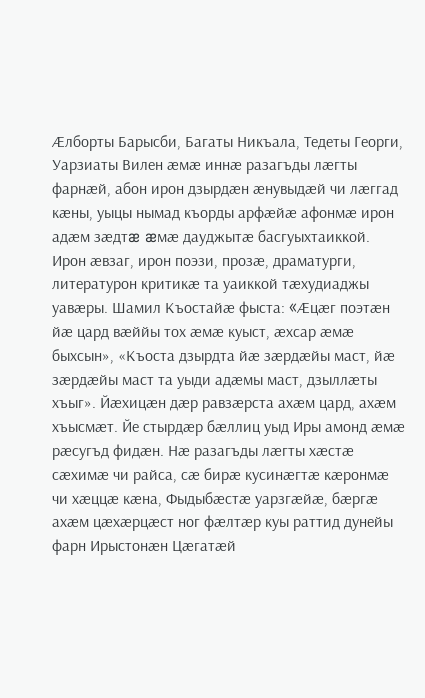Æлборты Барысби, Багаты Никъала, Тедеты Георги, Уарзиаты Вилен æмæ иннæ разагъды лæгты фарнæй, абон ирон дзырдæн æнувыдæй чи лæггад кæны, уыцы нымад къорды арфæйæ афонмæ ирон адæм зæдтæ æмæ дауджытæ басгуыхтаиккой. Ирон æвзаг, ирон поэзи, прозæ, драматурги, литературон критикæ та уаиккой тæхудиаджы уавæры. Шамил Къостайæ фыста: «Æцæг поэтæн йæ цард вæййы тох æмæ куыст, æхсар æмæ быхсын», «Къоста дзырдта йæ зæрдæйы маст, йæ зæрдæйы маст та уыди адæмы маст, дзыллæты хъыг». Йæхицæн дæр равзæрста ахæм цард, ахæм хъысмæт. Йе стырдæр бæллиц уыд Иры амонд æмæ рæсугъд фидæн. Нæ разагъды лæгты хæстæ сæхимæ чи райса, сæ бирæ кусинæгтæ кæронмæ чи хæццæ кæна, Фыдыбæстæ уарзгæйæ, бæргæ ахæм цæхæрцæст ног фæлтæр куы раттид дунейы фарн Ирыстонæн Цæгатæй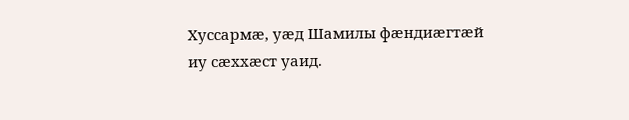Хуссармæ, уæд Шамилы фæндиæгтæй иу сæххæст уаид.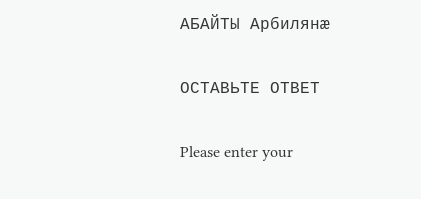АБАЙТЫ Арбилянæ

ОСТАВЬТЕ ОТВЕТ

Please enter your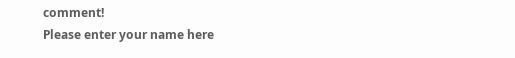comment!
Please enter your name here